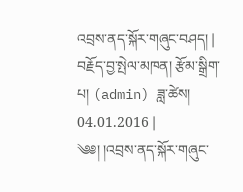འབྲས་ནད་སྐོར་གཞུང་བཤད། |
བརྗོད་བྱ་སྤེལ་མཁན། རྩོམ་སྒྲིག་པ། (admin) ཟླ་ཚེས། 04.01.2016 |
༄༅། །འབྲས་ནད་སྐོར་གཞུང་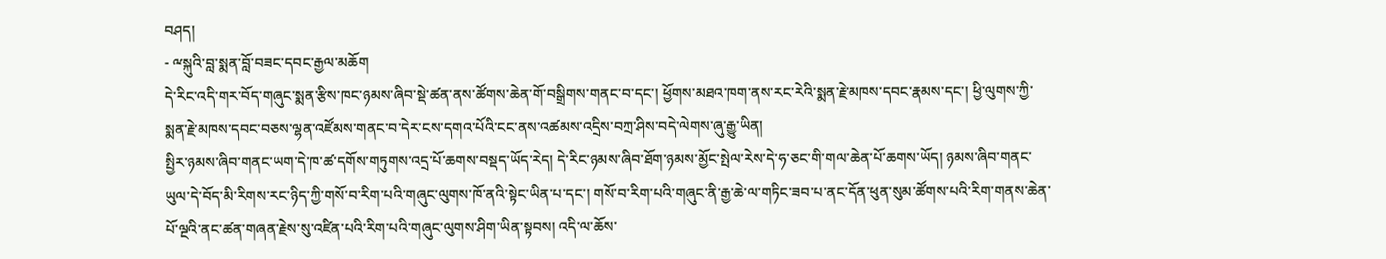བཤད།
- ྋསྐུའི་བླ་སྨན་བློ་བཟང་དབང་རྒྱལ་མཆོག
དེ་རིང་འདི་གར་བོད་གཞུང་སྨན་རྩིས་ཁང་ཉམས་ཞིབ་སྡེ་ཚན་ནས་ཚོགས་ཆེན་གོ་བསྒྲིགས་གནང་བ་དང་། ཕྱོགས་མཐའ་ཁག་ནས་རང་རེའི་སྨན་རྗེ་མཁས་དབང་རྣམས་དང་། ཕྱི་ལུགས་ཀྱི་སྨན་རྗེ་མཁས་དབང་བཅས་ལྷན་འཛོམས་གནང་བ་དེར་ངས་དགའ་པོའི་ངང་ནས་འཚམས་འདྲིས་བཀྲ་ཤིས་བདེ་ལེགས་ཞུ་རྒྱུ་ཡིན།
སྤྱིར་ཉམས་ཞིབ་གནང་ཡག་དེ་ཁ་ཚ་དགོས་གཏུགས་འདྲ་པོ་ཆགས་བསྡད་ཡོད་རེད། དེ་རིང་ཉམས་ཞིབ་ཐོག་ཉམས་མྱོང་སྤེལ་རེས་དེ་ཧ་ཅང་གི་གལ་ཆེན་པོ་ཆགས་ཡོད། ཉམས་ཞིབ་གནང་ཡུལ་དེ་བོད་མི་རིགས་རང་ཉིད་ཀྱི་གསོ་བ་རིག་པའི་གཞུང་ལུགས་ཁོ་ནའི་སྟེང་ཡིན་པ་དང་། གསོ་བ་རིག་པའི་གཞུང་ནི་རྒྱ་ཆེ་ལ་གཏིང་ཟབ་པ་ནང་དོན་ཕུན་སུམ་ཚོགས་པའི་རིག་གནས་ཆེན་པོ་ལྔའི་ནང་ཚན་གཞན་རྗེས་སུ་འཛིན་པའི་རིག་པའི་གཞུང་ལུགས་ཤིག་ཡིན་སྟབས། འདི་ལ་ཆོས་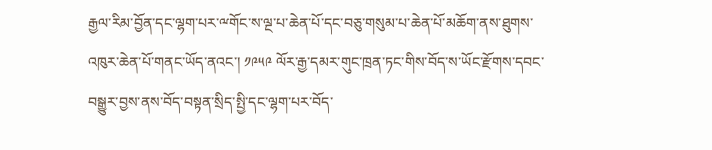རྒྱལ་རིམ་བྱོན་དང་ལྷག་པར་ྋགོང་ས་ལྔ་པ་ཆེན་པོ་དང་བཅུ་གསུམ་པ་ཆེན་པོ་མཆོག་ནས་ཐུགས་འཁུར་ཆེན་པོ་གནང་ཡོད་ནའང་། ༡༩༥༩ ལོར་རྒྱ་དམར་གུང་ཁྲན་ཏང་གིས་བོད་ས་ཡོང་རྫོགས་དབང་བསྒྱུར་བྱས་ནས་བོད་བསྟན་སྲིད་སྤྱི་དང་ལྷག་པར་བོད་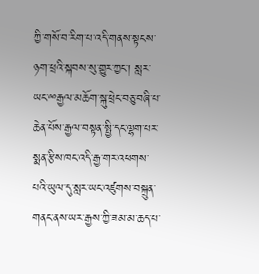ཀྱི་གསོ་བ་རིག་པ་འདི་གནས་སྟངས་ཉག་ཕྲའི་སྐབས་སུ་གྱུར་ཀྱང་། སླར་ཡང་ྋརྒྱལ་མཆོག་སྐུ་ཕྲེང་བཅུ་བཞི་པ་ཆེན་པོས་རྒྱལ་བསྟན་སྤྱི་དང་ལྷག་པར་སྨན་རྩིས་ཁང་འདི་རྒྱ་གར་འཕགས་པའི་ཡུལ་དུ་སླར་ཡང་འཛུགས་བསྐྲུན་གནང་ནས་ཡར་རྒྱས་ཀྱི་ཟམ་མ་ཆད་པ་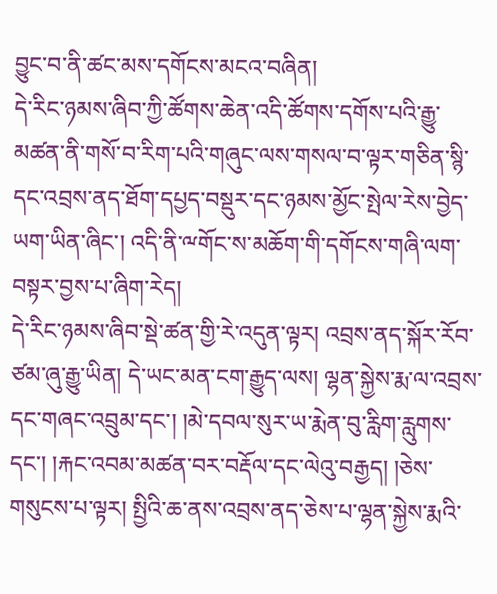བྱུང་བ་ནི་ཚང་མས་དགོངས་མངའ་བཞིན།
དེ་རིང་ཉམས་ཞིབ་ཀྱི་ཚོགས་ཆེན་འདི་ཚོགས་དགོས་པའི་རྒྱུ་མཚན་ནི་གསོ་བ་རིག་པའི་གཞུང་ལས་གསལ་བ་ལྟར་གཅིན་སྙི་དང་འབྲས་ནད་ཐོག་དཔྱད་བསྡུར་དང་ཉམས་མྱོང་སྤེལ་རེས་བྱེད་ཡག་ཡིན་ཞིང་། འདི་ནི་ྋགོང་ས་མཆོག་གི་དགོངས་གཞི་ལག་བསྟར་བྱས་པ་ཞིག་རེད།
དེ་རིང་ཉམས་ཞིབ་སྡེ་ཚན་གྱི་རེ་འདུན་ལྟར། འབྲས་ནད་སྐོར་རོབ་ཙམ་ཞུ་རྒྱུ་ཡིན། དེ་ཡང་མན་ངག་རྒྱུད་ལས། ལྷན་སྐྱེས་རྨ་ལ་འབྲས་དང་གཞང་འབྲུམ་དང་། །མེ་དབལ་སུར་ཡ་རྨེན་བུ་རླིག་རླུགས་དང་། །རྐང་འབམ་མཚན་བར་བརྡོལ་དང་ལེའུ་བརྒྱད། །ཅེས་གསུངས་པ་ལྟར། སྤྱིའི་ཆ་ནས་འབྲས་ནད་ཅེས་པ་ལྷན་སྐྱེས་རྨའི་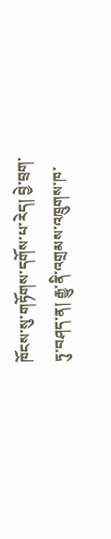ཁོངས་སུ་གཏོགས་དགོས་པ་རེད། བྱེ་བྲག་ཏུ་བཤད་ན། རྒྱུ་ནི་འགྲམས་འཁྲུགས་ཁ་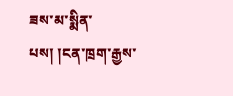ཟས་མ་སྨིན་པས། །ངན་ཁྲག་རྒྱས་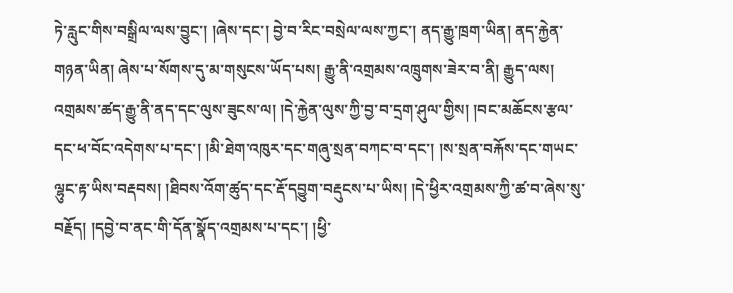ཏེ་རླུང་གིས་བསྒྲིལ་ལས་བྱུང་། །ཞེས་དང་། བྱེ་བ་རིང་བསྲེལ་ལས་ཀྱང་། ནད་རྒྱུ་ཁྲག་ཡིན། ནད་རྐྱེན་གཉན་ཡིན། ཞེས་པ་སོགས་དུ་མ་གསུངས་ཡོད་པས། རྒྱུ་ནི་འགྲམས་འཁྲུགས་ཟེར་བ་ནི། རྒྱུད་ལས། འགྲམས་ཚད་རྒྱུ་ནི་ནད་དང་ལུས་ཟུངས་ལ། །དེ་རྐྱེན་ལུས་ཀྱི་བྱ་བ་དྲག་ཤུལ་གྱིས། །བང་མཆོངས་རྩལ་དང་ཕ་བོང་འདེགས་པ་དང་། །མི་ཐེག་འཁུར་དང་གཞུ་སྲན་བཀང་བ་དང་། །ས་སྲན་བརྐོས་དང་གཡང་ལྷུང་རྟ་ཡིས་བརྡབས། །ཐིབས་འོག་ཚུད་དང་རྡོ་དབྱུག་བརྡུངས་པ་ཡིས། །དེ་ཕྱིར་འགྲམས་ཀྱི་ཚ་བ་ཞེས་སུ་བརྗོད། །དབྱེ་བ་ནང་གི་དོན་སྣོད་འགྲམས་པ་དང་། །ཕྱི་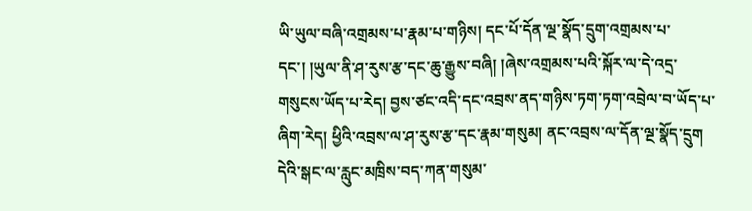ཡི་ཡུལ་བཞི་འགྲམས་པ་རྣམ་པ་གཉིས། དང་པོ་དོན་ལྔ་སྣོད་དྲུག་འགྲམས་པ་དང་། །ཡུལ་ནི་ཤ་རུས་རྩ་དང་ཆུ་རྒྱུས་བཞི། །ཞེས་འགྲམས་པའི་སྐོར་ལ་དེ་འདྲ་གསུངས་ཡོད་པ་རེད། བྱས་ཙང་འདི་དང་འབྲས་ནད་གཉིས་ཏག་ཏག་འབྲེལ་བ་ཡོད་པ་ཞིག་རེད། ཕྱིའི་འབྲས་ལ་ཤ་རུས་རྩ་དང་རྣམ་གསུམ། ནང་འབྲས་ལ་དོན་ལྔ་སྣོད་དྲུག དེའི་སྒང་ལ་རླུང་མཁྲིས་བད་ཀན་གསུམ་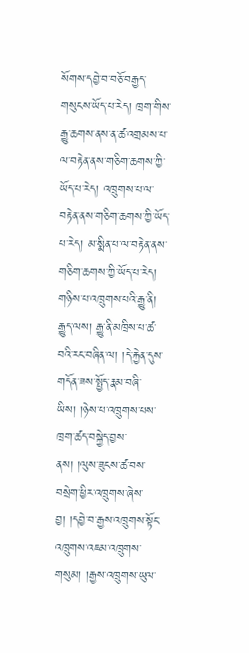སོགས་དབྱེ་བ་བཅོ་བརྒྱད་གསུངས་ཡོད་པ་རེད། ཁྲག་གིས་རྒྱུ་ཆགས་ནས་ན་ཚ་འགྲམས་པ་ལ་བརྟེན་ནས་གཅིག་ཆགས་ཀྱི་ཡོད་པ་རེད། འཁྲུགས་པ་ལ་བརྟེན་ནས་གཅིག་ཆགས་ཀྱི་ཡོད་པ་རེད། མ་སྨིན་པ་ལ་བརྟེན་ནས་གཅིག་ཆགས་ཀྱི་ཡོད་པ་རེད།
གཉིས་པ་འཁྲུགས་པའི་རྒྱུ་ནི། རྒྱུད་ལས། རྒྱུ་ནི་མཁྲིས་པ་ཚ་བའི་རང་བཞིན་ལ། །དེ་རྐྱེན་དུས་གདོན་ཟས་སྤྱོད་རྣམ་བཞི་ཡིས། །ཉེས་པ་འཁྲུགས་པས་ཁྲག་ཚད་བསྐྱེད་བྱས་ནས། །ལུས་ཟུངས་ཚ་བས་བསྲེག་ཕྱིར་འཁྲུགས་ཞེས་བྱ། །དབྱེ་བ་རྒྱས་འཁྲུགས་སྟོང་འཁྲུགས་འཇམ་འཁྲུགས་གསུམ། །རྒྱས་འཁྲུགས་ཡུལ་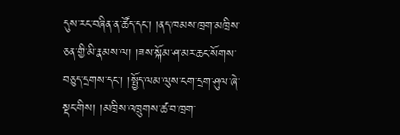དུས་རང་བཞིན་ན་ཚོད་དང་། །ནད་ཁམས་ཁྲག་མཁྲིས་ཅན་གྱི་མི་རྣམས་ལ། །ཟས་སྐོམ་ཤ་མར་ཆང་སོགས་བཅུད་དྲགས་དང་། །སྤྱོད་ལམ་ལུས་ངག་དྲག་ཤུལ་ཞེ་སྡང་གིས། །མཁྲིས་འཁྲུགས་ཚ་བ་ཁྲག་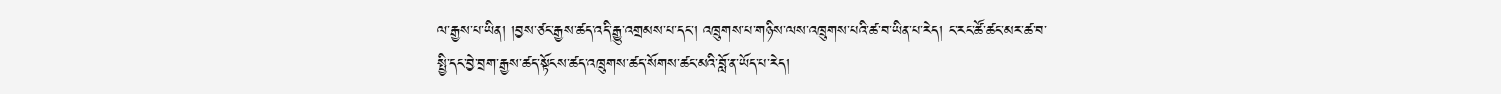ལ་རྒྱས་པ་ཡིན། །བྱས་ཙང་རྒྱས་ཚད་འདི་རྒྱུ་འགྲམས་པ་དང་། འཁྲུགས་པ་གཉིས་ལས་འཁྲུགས་པའི་ཚ་བ་ཡིན་པ་རེད། ང་རང་ཚོ་ཚང་མར་ཚ་བ་སྤྱི་དང་བྱེ་བྲག་རྒྱས་ཚད་སྟོངས་ཚད་འཁྲུགས་ཚད་སོགས་ཚང་མའི་བློ་ན་ཡོད་པ་རེད།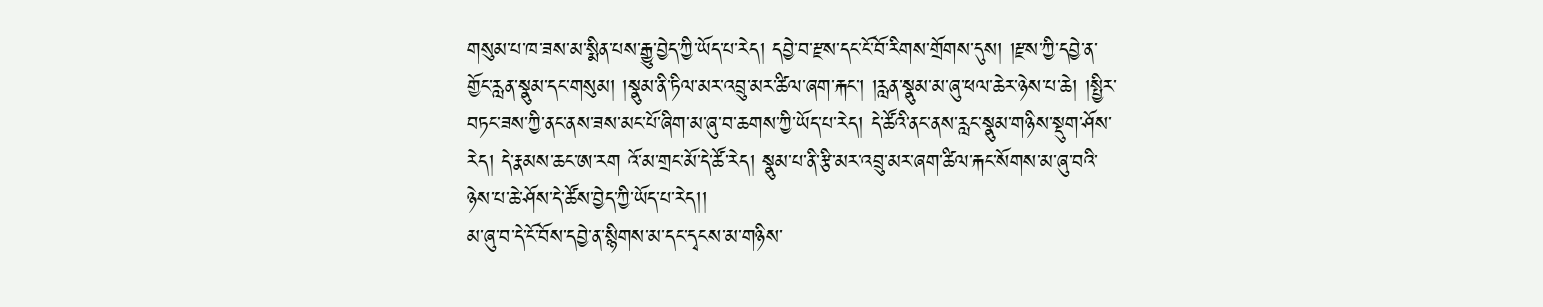གསུམ་པ་ཁ་ཟས་མ་སྨིན་པས་རྒྱུ་བྱེད་ཀྱི་ཡོད་པ་རེད། དབྱེ་བ་རྫས་དང་ངོ་བོ་རིགས་གྲོགས་དུས། །རྫས་ཀྱི་དབྱེ་ན་གྱོང་རླན་སྣུམ་དང་གསུམ། །སྣུམ་ནི་ཏིལ་མར་འབྲུ་མར་ཚིལ་ཞག་རྐང་། །རླན་སྣུམ་མ་ཞུ་ཕལ་ཆེར་ཉེས་པ་ཆེ། །སྤྱིར་བཏང་ཟས་ཀྱི་ནང་ནས་ཟས་མང་པོ་ཞིག་མ་ཞུ་བ་ཆགས་ཀྱི་ཡོད་པ་རེད། དེ་ཚོའི་ནང་ནས་རླང་སྣུམ་གཉིས་སྡུག་ཤོས་རེད། དེ་རྣམས་ཆང་ཨ་རག འོ་མ་གྲང་མོ་དེ་ཚོ་རེད། སྣུམ་པ་ནི་རྩི་མར་འབྲུ་མར་ཞག་ཚིལ་རྐང་སོགས་མ་ཞུ་བའི་ཉེས་པ་ཆེ་ཤོས་དེ་ཚོས་བྱེད་ཀྱི་ཡོད་པ་རེད།།
མ་ཞུ་བ་དེ་ངོ་བོས་དབྱེ་ན་སྙིགས་མ་དང་དྭངས་མ་གཉིས་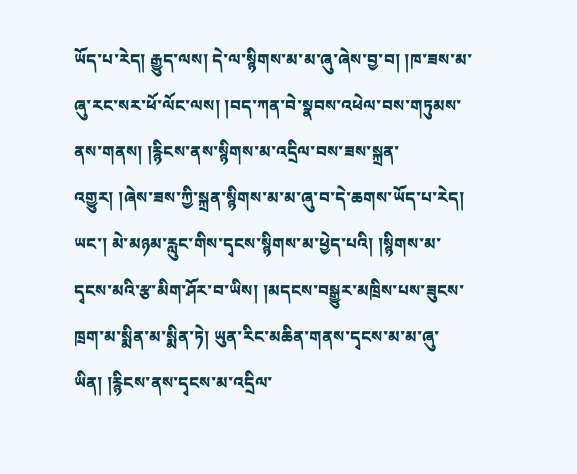ཡོད་པ་རེད། རྒྱུད་ལས། དེ་ལ་སྙིགས་མ་མ་ཞུ་ཞེས་བྱ་བ། །ཁ་ཟས་མ་ཞུ་རང་སར་ཕོ་ལོང་ལས། །བད་ཀན་བེ་སྣབས་འཕེལ་བས་གཏུམས་ནས་གནས། །རྙིངས་ནས་སྙིགས་མ་འདྲིལ་བས་ཟས་སྐྲན་འགྱུར། །ཞེས་ཟས་ཀྱི་སྐྲན་སྙིགས་མ་མ་ཞུ་བ་དེ་ཆགས་ཡོད་པ་རེད། ཡང་། མེ་མཉམ་རླུང་གིས་དྭངས་སྙིགས་མ་ཕྱེད་པའི། །སྙིགས་མ་དྭངས་མའི་རྩ་མིག་ཤོར་བ་ཡིས། །མདངས་བསྒྱུར་མཁྲིས་པས་ཟུངས་ཁྲག་མ་སྨིན་མ་སྨིན་ཏེ། ཡུན་རིང་མཆིན་གནས་དྭངས་མ་མ་ཞུ་ཡིན། །རྙིངས་ནས་དྭངས་མ་འདྲིལ་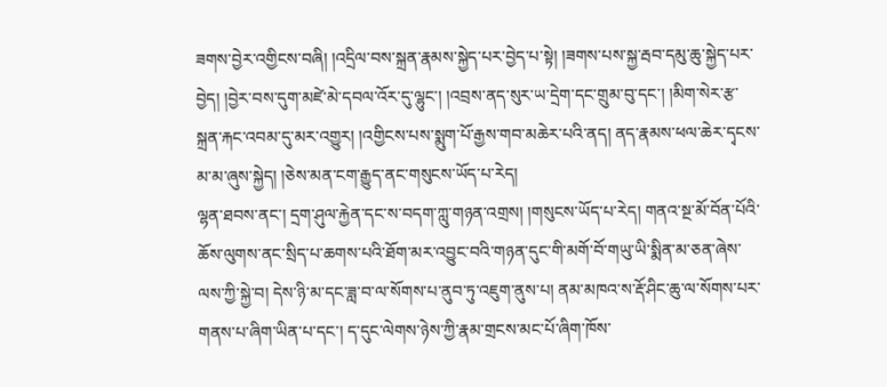ཟགས་བྱེར་འགྱིངས་བཞི། །འདྲིལ་བས་སྐྲན་རྣམས་སྐྱེད་པར་བྱེད་པ་སྟེ། །ཟགས་པས་སྐྱ་རྦབ་དམུ་ཆུ་སྐྱེད་པར་བྱེད། །བྱེར་བས་དུག་མཛེ་མེ་དབལ་འོར་དུ་ལྷུང་། །འབྲས་ནད་སུར་ཡ་དྲེག་དང་གྲུམ་བུ་དང་། །མིག་སེར་རྩ་སྐྲན་རྐང་འབམ་དུ་མར་འགྱུར། །འགྱིངས་པས་སྨུག་པོ་རྒྱས་གབ་མཆེར་པའི་ནད། ནད་རྣམས་ཕལ་ཆེར་དྭངས་མ་མ་ཞུས་སྐྱེད། །ཅེས་མན་ངག་རྒྱུད་ནང་གསུངས་ཡོད་པ་རེད།
ལྷན་ཐབས་ནང་། དྲག་ཤུལ་རྐྱེན་དང་ས་བདག་ཀླུ་གཉན་འགྲས། །གསུངས་ཡོད་པ་རེད། གནའ་སྔ་མོ་བོན་པོའི་ཆོས་ལུགས་ནང་སྲིད་པ་ཆགས་པའི་ཐོག་མར་འབྱུང་བའི་གཉན་དུང་གི་མགོ་བོ་གཡུ་ཡི་སྨིན་མ་ཅན་ཞེས་ལས་ཀྱི་སྐྱེ་བ། དེས་ཉི་མ་དང་ཟླ་བ་ལ་སོགས་པ་ནུབ་ཏུ་འཇུག་ནུས་པ། ནམ་མཁའ་ས་རྡོ་ཤིང་ཆུ་ལ་སོགས་པར་གནས་པ་ཞིག་ཡིན་པ་དང་། ད་དུང་ལེགས་ཉེས་ཀྱི་རྣམ་གྲངས་མང་པོ་ཞིག་ཁོས་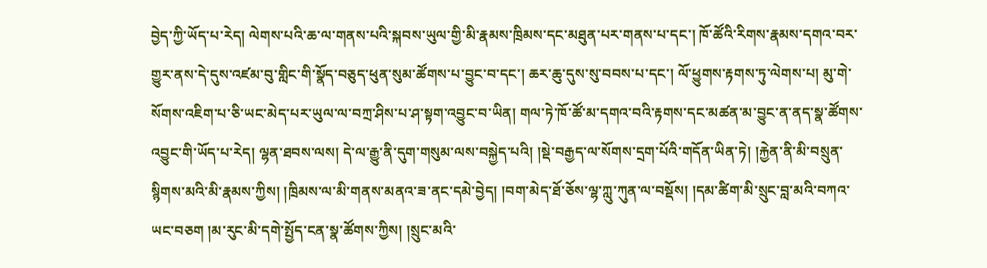བྱེད་ཀྱི་ཡོད་པ་རེད། ལེགས་པའི་ཆ་ལ་གནས་པའི་སྐབས་ཡུལ་གྱི་མི་རྣམས་ཁྲིམས་དང་མཐུན་པར་གནས་པ་དང་། ཁོ་ཚོའི་རིགས་རྣམས་དགའ་བར་གྱུར་ནས་དེ་དུས་འཛམ་བུ་གླིང་གི་སྣོད་བཅུད་ཕུན་སུམ་ཚོགས་པ་བྱུང་བ་དང་། ཆར་ཆུ་དུས་སུ་བབས་པ་དང་། ལོ་ཕྱུགས་རྟགས་ཏུ་ལེགས་པ། མུ་གེ་སོགས་འཇིག་པ་ཅི་ཡང་མེད་པར་ཡུལ་ལ་བཀྲ་ཤིས་པ་ཤ་སྟག་འབྱུང་བ་ཡིན། གལ་ཏེ་ཁོ་ཚོ་མ་དགའ་བའི་རྟགས་དང་མཚན་མ་བྱུང་ན་ནད་སྣ་ཚོགས་འབྱུང་གི་ཡོད་པ་རེད། ལྷན་ཐབས་ལས། དེ་ལ་རྒྱུ་ནི་དུག་གསུམ་ལས་བསྐྱེད་པའི། །སྡེ་བརྒྱད་ལ་སོགས་དྲག་པོའི་གདོན་ཡིན་ཏེ། །རྐྱེན་ནི་མི་བསྲུན་སྙིགས་མའི་མི་རྣམས་ཀྱིས། །ཁྲིམས་ལ་མི་གནས་མནའ་ཟ་ནང་དམེ་བྱེད། །བག་མེད་ཐོ་ཅོས་ལྷ་ཀླུ་ཀུན་ལ་བསྡོས། །དམ་ཚིག་མི་སྲུང་བླ་མའི་བཀའ་ཡང་བཅག །མ་རུང་མི་དགེ་སྤྱོད་ངན་སྣ་ཚོགས་ཀྱིས། །སྲུང་མའི་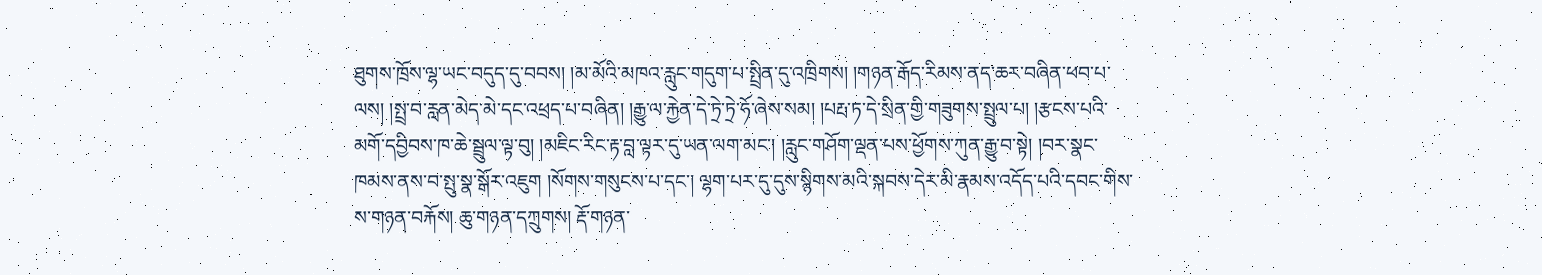ཐུགས་ཁྲོས་ལྷ་ཡང་བདུད་དུ་བབས། །མ་མོའི་མཁའ་རླུང་གདུག་པ་སྤྲིན་དུ་འཁྲིགས། །གཉན་རྒོད་རིམས་ནད་ཆར་བཞིན་ཕབ་པ་ལས། །སྤྲ་བ་རླན་མེད་མེ་དང་འཕྲད་པ་བཞིན། །རྒྱུ་ལ་རྐྱེན་དེ་ཏྲེ་ཏྲེ་ཧོ་ཞེས་སམ། །པརྤ་ཏ་དེ་སྲིན་གྱི་གཟུགས་སྤྲུལ་པ། །རྩངས་པའི་མགོ་དབྱིབས་ཁ་ཆེ་སྦྲུལ་ལྟ་བུ། །མཇིང་རིང་རྟ་བླ་ལྟར་དུ་ཡན་ལག་མང་། །རླུང་གཤོག་ལྡན་པས་ཕྱོགས་ཀུན་རྒྱུ་བ་སྟེ། །བར་སྣང་ཁམས་ནས་བ་སྤུ་སྣ་སྒོར་འཇུག །སོགས་གསུངས་པ་དང་། ལྷག་པར་དུ་དུས་སྙིགས་མའི་སྐབས་དེར་མི་རྣམས་འདོད་པའི་དབང་གིས་ས་གཉན་བརྐོས། ཆུ་གཉན་དཀྲུགས། རྡོ་གཉན་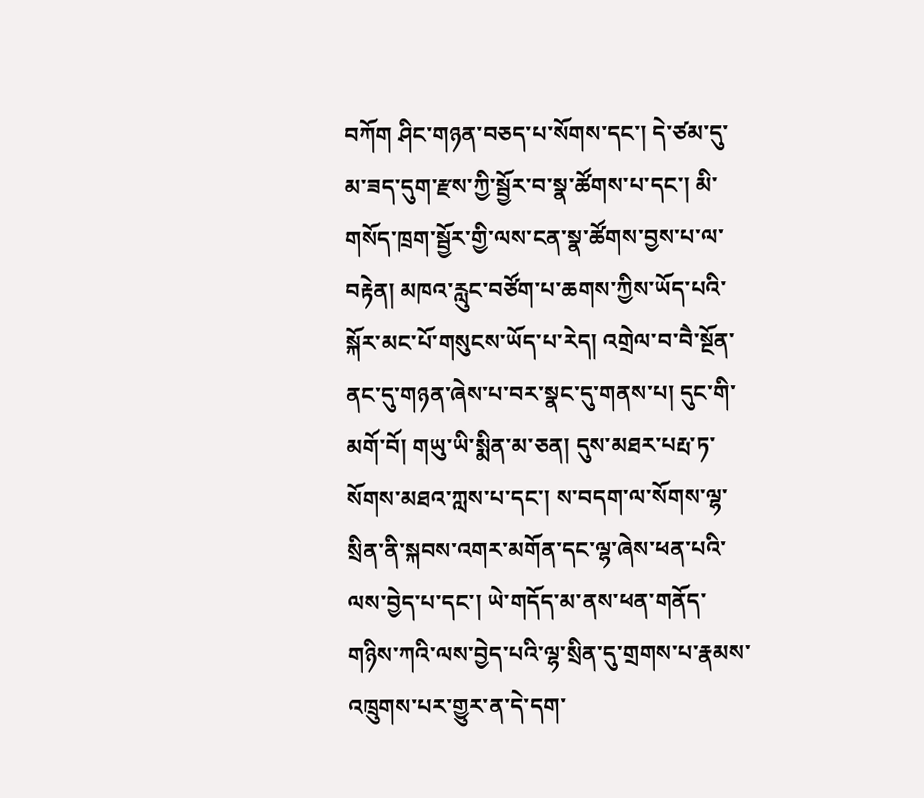བཀོག ཤིང་གཉན་བཅད་པ་སོགས་དང་། དེ་ཙམ་དུ་མ་ཟད་དུག་རྫས་ཀྱི་སྦྱོར་བ་སྣ་ཚོགས་པ་དང་། མི་གསོད་ཁྲག་སྦྱོར་གྱི་ལས་ངན་སྣ་ཚོགས་བྱས་པ་ལ་བརྟེན། མཁའ་རླུང་བཙོག་པ་ཆགས་ཀྱིས་ཡོད་པའི་སྐོར་མང་པོ་གསུངས་ཡོད་པ་རེད། འགྲེལ་བ་བཻ་སྔོན་ནང་དུ་གཉན་ཞེས་པ་བར་སྣང་དུ་གནས་པ། དུང་གི་མགོ་བོ། གཡུ་ཡི་སྨིན་མ་ཅན། དུས་མཐར་པརྤ་ཏ་སོགས་མཐའ་ཀླས་པ་དང་། ས་བདག་ལ་སོགས་ལྷ་སྲིན་ནི་སྐབས་འགར་མགོན་དང་ལྷ་ཞེས་ཕན་པའི་ལས་བྱེད་པ་དང་། ཡེ་གདོད་མ་ནས་ཕན་གནོད་གཉིས་ཀའི་ལས་བྱེད་པའི་ལྷ་སྲིན་དུ་གྲགས་པ་རྣམས་འཁྲུགས་པར་གྱུར་ན་དེ་དག་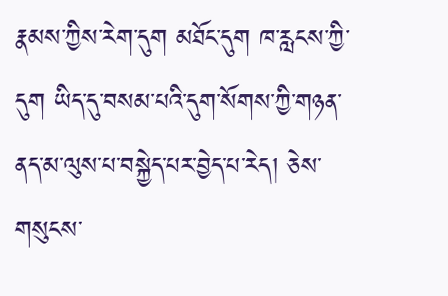རྣམས་ཀྱིས་རེག་དུག མཐོང་དུག ཁ་རླངས་ཀྱི་དུག ཡིད་དུ་བསམ་པའི་དུག་སོགས་ཀྱི་གཉན་ནད་མ་ལུས་པ་བསྐྱེད་པར་བྱེད་པ་རེད། ཅེས་གསུངས་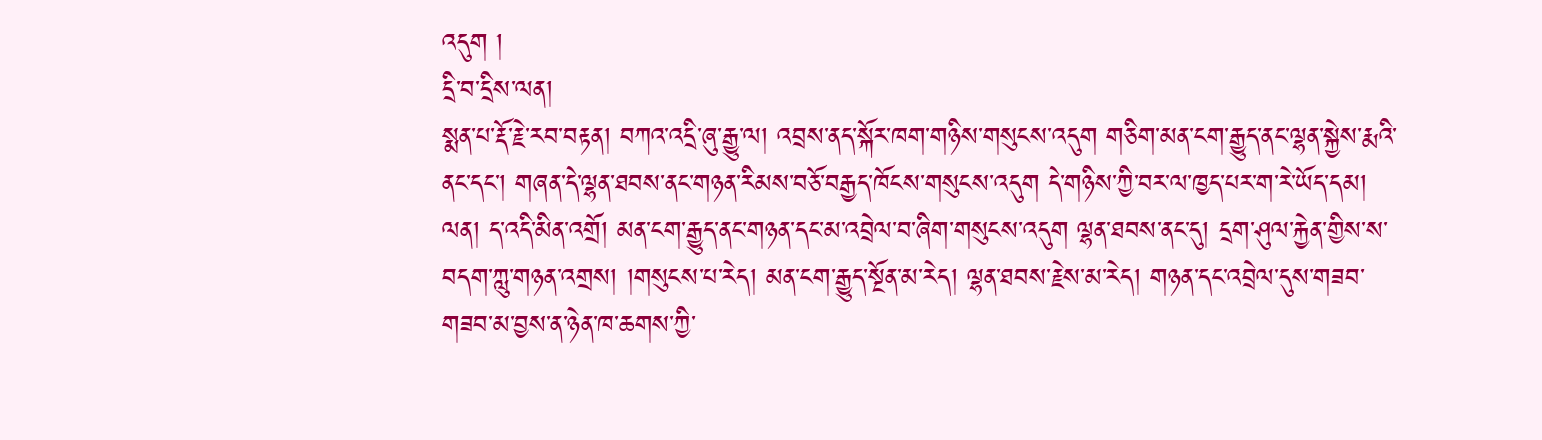འདུག །
དྲི་བ་དྲིས་ལན།
སྨན་པ་རྡོ་རྗེ་རབ་བརྟན། བཀའ་འདྲི་ཞུ་རྒྱུ་ལ། འབྲས་ནད་སྐོར་ཁག་གཉིས་གསུངས་འདུག གཅིག་མན་ངག་རྒྱུད་ནང་ལྷན་སྐྱེས་རྨའི་ནང་དང་། གཞན་དེ་ལྷན་ཐབས་ནང་གཉན་རིམས་བཅོ་བརྒྱད་ཁོངས་གསུངས་འདུག དེ་གཉིས་ཀྱི་བར་ལ་ཁྱད་པར་ག་རེ་ཡོད་དམ།
ལན། ད་འདི་མིན་འགྲོ། མན་ངག་རྒྱུད་ནང་གཉན་དང་མ་འབྲེལ་བ་ཞིག་གསུངས་འདུག ལྷན་ཐབས་ནང་དུ། དྲག་ཤུལ་རྐྱེན་གྱིས་ས་བདག་ཀླུ་གཉན་འགྲས། །གསུངས་པ་རེད། མན་ངག་རྒྱུད་སྔོན་མ་རེད། ལྷན་ཐབས་རྗེས་མ་རེད། གཉན་དང་འབྲེལ་དུས་གཟབ་གཟབ་མ་བྱས་ན་ཉེན་ཁ་ཆགས་ཀྱི་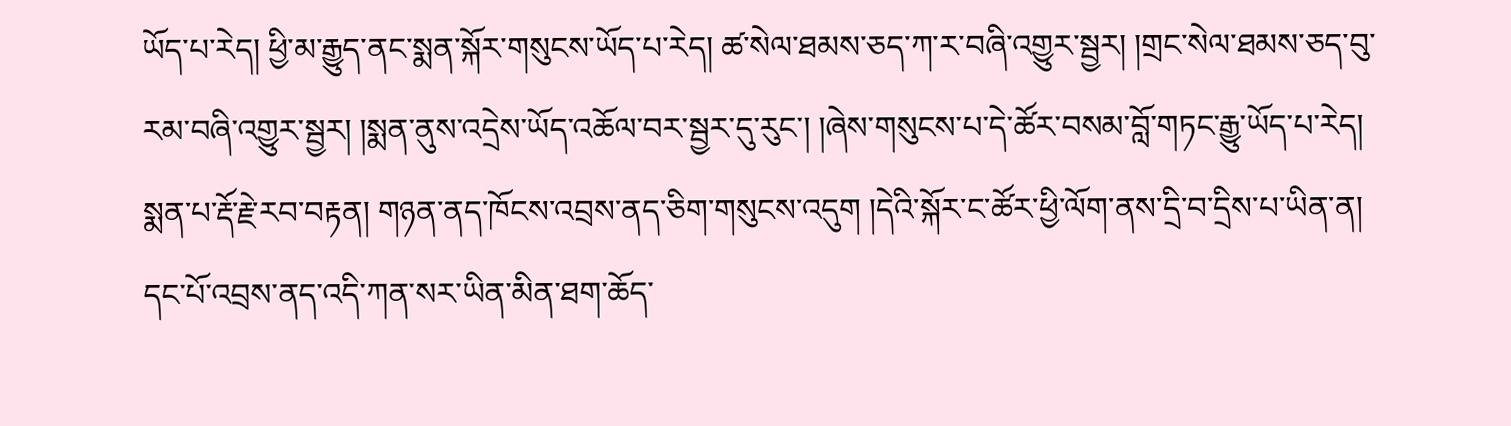ཡོད་པ་རེད། ཕྱི་མ་རྒྱུད་ནང་སྨན་སྐོར་གསུངས་ཡོད་པ་རེད། ཚ་སེལ་ཐམས་ཅད་ཀ་ར་བཞི་འགྱུར་སྦྱར། །གྲང་སེལ་ཐམས་ཅད་བུ་རམ་བཞི་འགྱུར་སྦྱར། །སྨན་ནུས་འདྲེས་ཡོད་འཆོལ་བར་སྦྱར་དུ་རུང་། །ཞེས་གསུངས་པ་དེ་ཚོར་བསམ་བློ་གཏང་རྒྱུ་ཡོད་པ་རེད།
སྨན་པ་རྡོ་རྗེ་རབ་བརྟན། གཉན་ནད་ཁོངས་འབྲས་ནད་ཅིག་གསུངས་འདུག །དེའི་སྐོར་ང་ཚོར་ཕྱི་ལོག་ནས་དྲི་བ་དྲིས་པ་ཡིན་ན། དང་པོ་འབྲས་ནད་འདི་ཀན་སར་ཡིན་མིན་ཐག་ཆོད་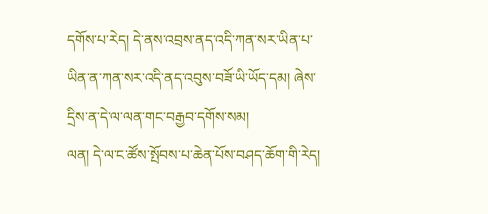དགོས་པ་རེད། དེ་ནས་འབྲས་ནད་འདི་ཀན་སར་ཡིན་པ་ཡིན་ན་ཀན་སར་འདི་ནད་འབུས་བཟོ་ཡི་ཡོད་དམ། ཞེས་དྲིས་ན་དེ་ལ་ལན་གང་བརྒྱབ་དགོས་སམ།
ལན། དེ་ལ་ང་ཚོས་སྤོབས་པ་ཆེན་པོས་བཤད་ཆོག་གི་རེད།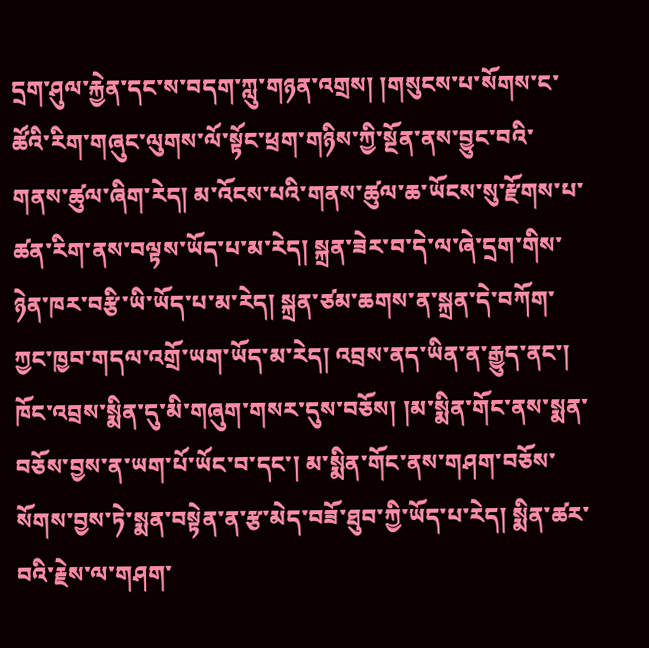དྲག་ཤུལ་རྐྱེན་དང་ས་བདག་ཀླུ་གཉན་འགྲས། །གསུངས་པ་སོགས་ང་ཚོའི་རིག་གཞུང་ལུགས་ལོ་སྟོང་ཕྲག་གཉིས་ཀྱི་སྔོན་ནས་བྱུང་བའི་གནས་ཚུལ་ཞིག་རེད། མ་འོངས་པའི་གནས་ཚུལ་ཆ་ཡོངས་སུ་རྫོགས་པ་ཚན་རིག་ནས་བལྟས་ཡོད་པ་མ་རེད། སྐྲན་ཟེར་བ་དེ་ལ་ཞེ་དྲག་གིས་ཉེན་ཁར་བརྩི་ཡི་ཡོད་པ་མ་རེད། སྐྲན་ཙམ་ཆགས་ན་སྐྲན་དེ་བཀོག་ཀྱང་ཁྱབ་གདལ་འགྲོ་ཡག་ཡོད་མ་རེད། འབྲས་ནད་ཡིན་ན་རྒྱུད་ནང་། ཁོང་འབྲས་སྨིན་དུ་མི་གཞུག་གསར་དུས་བཅོས། །མ་སྨིན་གོང་ནས་སྨན་བཅོས་བྱས་ན་ཡག་པོ་ཡོང་བ་དང་། མ་སྨིན་གོང་ནས་གཤག་བཅོས་སོགས་བྱས་ཏེ་སྨན་བསྟེན་ན་རྩ་མེད་བཟོ་ཐུབ་ཀྱི་ཡོད་པ་རེད། སྨིན་ཚར་བའི་རྗེས་ལ་གཤག་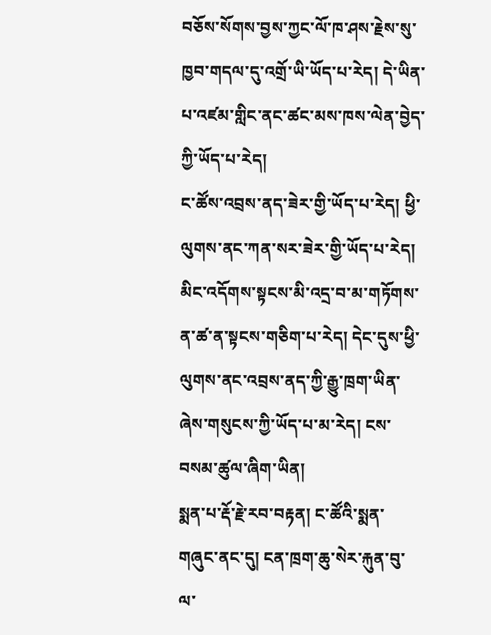བཅོས་སོགས་བྱས་ཀྱང་ལོ་ཁ་ཤས་རྗེས་སུ་ཁྱབ་གདལ་དུ་འགྲོ་ཡི་ཡོད་པ་རེད། དེ་ཡིན་པ་འཛམ་གླིང་ནང་ཚང་མས་ཁས་ལེན་བྱེད་ཀྱི་ཡོད་པ་རེད།
ང་ཚོས་འབྲས་ནད་ཟེར་གྱི་ཡོད་པ་རེད། ཕྱི་ལུགས་ནང་ཀན་སར་ཟེར་གྱི་ཡོད་པ་རེད། མིང་འདོགས་སྟངས་མི་འདྲ་བ་མ་གཏོགས་ན་ཚ་ན་སྟངས་གཅིག་པ་རེད། དེང་དུས་ཕྱི་ལུགས་ནང་འབྲས་ནད་ཀྱི་རྒྱུ་ཁྲག་ཡིན་ཞེས་གསུངས་ཀྱི་ཡོད་པ་མ་རེད། ངས་བསམ་ཚུལ་ཞིག་ཡིན།
སྨན་པ་རྡོ་རྗེ་རབ་བརྟན། ང་ཚོའི་སྨན་གཞུང་ནང་དུ། ངན་ཁྲག་ཆུ་སེར་རྐུན་བུ་ལ་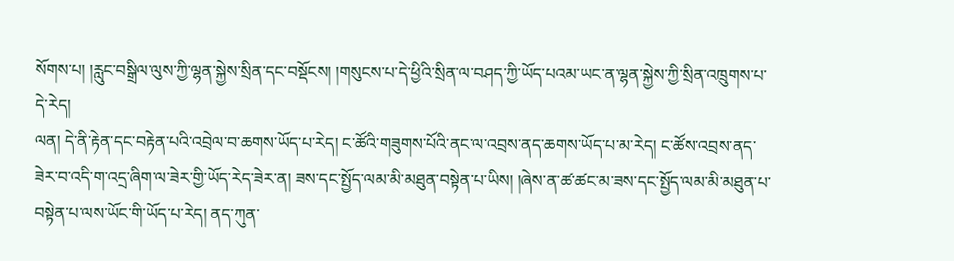སོགས་པ། །རླུང་བསྒྲིལ་ལུས་ཀྱི་ལྷན་སྐྱེས་སྲིན་དང་བསྡོངས། །གསུངས་པ་དེ་ཕྱིའི་སྲིན་ལ་བཤད་ཀྱི་ཡོད་པའམ་ཡང་ན་ལྷན་སྐྱེས་ཀྱི་སྲིན་འཁྲུགས་པ་དེ་རེད།
ལན། དེ་ནི་རྟེན་དང་བརྟེན་པའི་འབྲེལ་བ་ཆགས་ཡོད་པ་རེད། ང་ཚོའི་གཟུགས་པོའི་ནང་ལ་འབྲས་ནད་ཆགས་ཡོད་པ་མ་རེད། ང་ཚོས་འབྲས་ནད་ཟེར་བ་འདི་ག་འདྲ་ཞིག་ལ་ཟེར་གྱི་ཡོད་རེད་ཟེར་ན། ཟས་དང་སྤྱོད་ལམ་མི་མཐུན་བསྟེན་པ་ཡིས། །ཞེས་ན་ཚ་ཚང་མ་ཟས་དང་སྤྱོད་ལམ་མི་མཐུན་པ་བསྟེན་པ་ལས་ཡོང་གི་ཡོད་པ་རེད། ནད་ཀུན་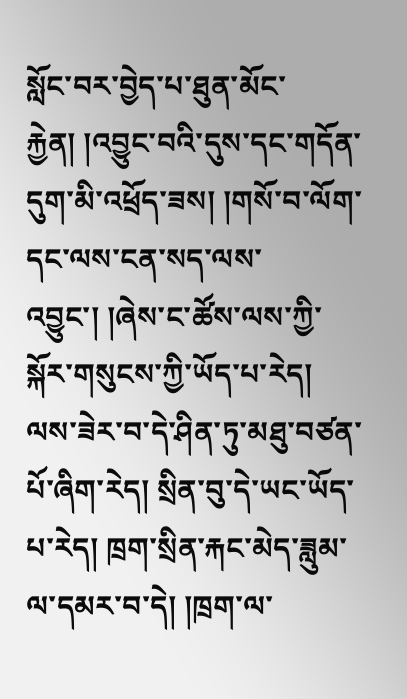སློང་བར་བྱེད་པ་ཐུན་མོང་རྐྱེན། །འབྱུང་བའི་དུས་དང་གདོན་དུག་མི་འཕྲོད་ཟས། །གསོ་བ་ལོག་དང་ལས་ངན་སད་ལས་འབྱུང་། །ཞེས་ང་ཚོས་ལས་ཀྱི་སྐོར་གསུངས་ཀྱི་ཡོད་པ་རེད། ལས་ཟེར་བ་དེ་ཤིན་ཏུ་མཐུ་བཙན་པོ་ཞིག་རེད། སྲིན་བུ་དེ་ཡང་ཡོད་པ་རེད། ཁྲག་སྲིན་རྐང་མེད་ཟླུམ་ལ་དམར་བ་དེ། །ཁྲག་ལ་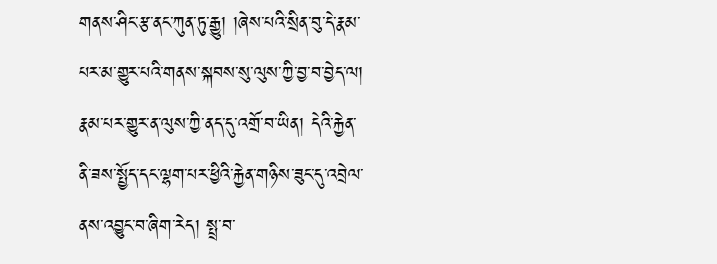གནས་ཤིང་རྩ་ནང་ཀུན་ཏུ་རྒྱུ། །ཞེས་པའི་སྲིན་བུ་དེ་རྣམ་པར་མ་གྱུར་པའི་གནས་སྐབས་སུ་ལུས་ཀྱི་བྱ་བ་བྱེད་ལ། རྣམ་པར་གྱུར་ན་ལུས་ཀྱི་ནད་དུ་འགྲོ་བ་ཡིན། དེའི་རྐྱེན་ནི་ཟས་སྤྱོད་དང་ལྷག་པར་ཕྱིའི་རྐྱེན་གཉིས་ཟུང་དུ་འབྲེལ་ནས་འབྱུང་བ་ཞིག་རེད། སྤྲ་བ་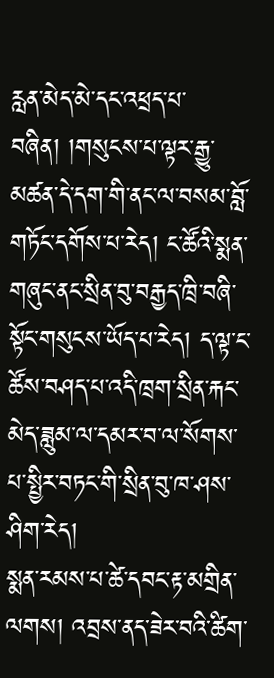རླན་མེད་མེ་དང་འཕྲད་པ་བཞིན། །གསུངས་པ་ལྟར་རྒྱུ་མཚན་དེ་དག་གི་ནང་ལ་བསམ་བློ་གཏོང་དགོས་པ་རེད། ང་ཚོའི་སྨན་གཞུང་ནང་སྲིན་བུ་བརྒྱད་ཁྲི་བཞི་སྟོང་གསུངས་ཡོད་པ་རེད། ད་ལྟ་ང་ཚོས་བཤད་པ་འདི་ཁྲག་སྲིན་རྐང་མེད་ཟླུམ་ལ་དམར་བ་ལ་སོགས་པ་སྤྱིར་བཏང་གི་སྲིན་བུ་ཁ་ཤས་ཤིག་རེད།
སྨན་རམས་པ་ཚེ་དབང་རྟ་མགྲིན་ལགས། འབྲས་ནད་ཟེར་བའི་ཚིག་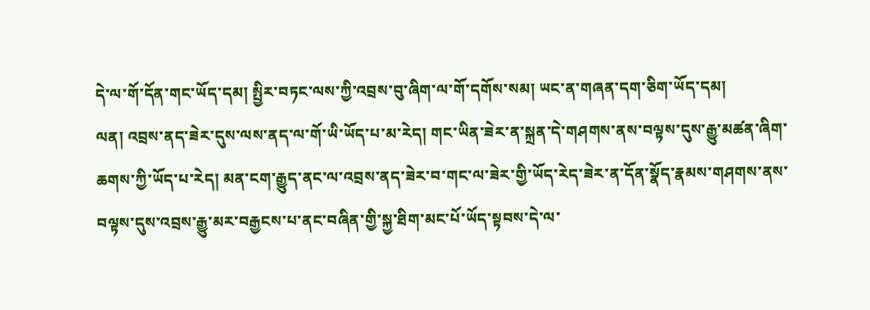དེ་ལ་གོ་དོན་གང་ཡོད་དམ། སྤྱིར་བཏང་ལས་ཀྱི་འབྲས་བུ་ཞིག་ལ་གོ་དགོས་སམ། ཡང་ན་གཞན་དག་ཅིག་ཡོད་དམ།
ལན། འབྲས་ནད་ཟེར་དུས་ལས་ནད་ལ་གོ་ཡི་ཡོད་པ་མ་རེད། གང་ཡིན་ཟེར་ན་སྐྲན་དེ་གཤགས་ནས་བལྟས་དུས་རྒྱུ་མཚན་ཞིག་ཆགས་ཀྱི་ཡོད་པ་རེད། མན་ངག་རྒྱུད་ནང་ལ་འབྲས་ནད་ཟེར་བ་གང་ལ་ཟེར་གྱི་ཡོད་རེད་ཟེར་ན་དོན་སྣོད་རྣམས་གཤགས་ནས་བལྟས་དུས་འབྲས་རྒྱུ་མར་བརྒྱངས་པ་ནང་བཞིན་གྱི་སྐྱ་ཐིག་མང་པོ་ཡོད་སྟབས་དེ་ལ་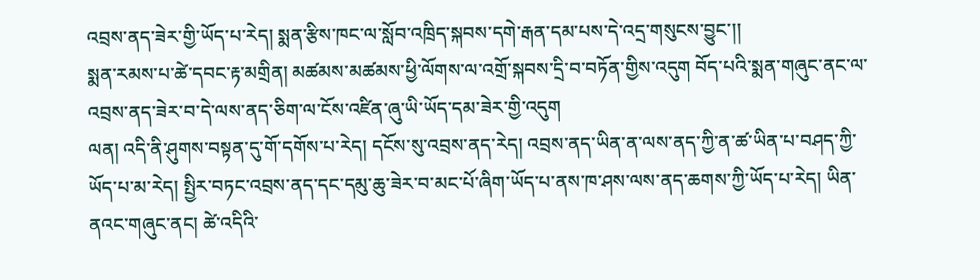འབྲས་ནད་ཟེར་གྱི་ཡོད་པ་རེད། སྨན་རྩིས་ཁང་ལ་སློབ་འཁྲིད་སྐབས་དགེ་རྒན་དམ་པས་དེ་འདྲ་གསུངས་བྱུང་།།
སྨན་རམས་པ་ཚེ་དབང་རྟ་མགྲིན། མཚམས་མཚམས་ཕྱི་ལོགས་ལ་འགྲོ་སྐབས་དྲི་བ་བཏོན་གྱིས་འདུག བོད་པའི་སྨན་གཞུང་ནང་ལ་འབྲས་ནད་ཟེར་བ་དེ་ལས་ནད་ཅིག་ལ་ངོས་འཛིན་ཞུ་ཡི་ཡོད་དམ་ཟེར་གྱི་འདུག
ལན། འདི་ནི་ཤུགས་བསྟན་དུ་གོ་དགོས་པ་རེད། དངོས་སུ་འབྲས་ནད་རེད། འབྲས་ནད་ཡིན་ན་ལས་ནད་ཀྱི་ན་ཚ་ཡིན་པ་བཤད་ཀྱི་ཡོད་པ་མ་རེད། སྤྱིར་བཏང་འབྲས་ནད་དང་དམུ་ཆུ་ཟེར་བ་མང་པོ་ཞིག་ཡོད་པ་ནས་ཁ་ཤས་ལས་ནད་ཆགས་ཀྱི་ཡོད་པ་རེད། ཡིན་ནའང་གཞུང་ནང། ཚེ་འདིའི་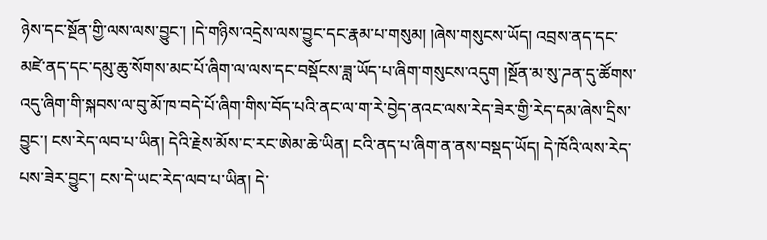ཉེས་དང་སྔོན་གྱི་ལས་ལས་བྱུང་། །དེ་གཉིས་འདྲེས་ལས་བྱུང་དང་རྣམ་པ་གསུམ། །ཞེས་གསུངས་ཡོད། འབྲས་ནད་དང་མཛེ་ནད་དང་དམུ་ཆུ་སོགས་མང་པོ་ཞིག་ལ་ལས་དང་བསྡོངས་ཟླ་ཡོད་པ་ཞིག་གསུངས་འདུག །སྔོན་མ་སུ་ཌན་དུ་ཚོགས་འདུ་ཞིག་གི་སྐབས་ལ་བུ་མོ་ཁ་བདེ་པོ་ཞིག་གིས་བོད་པའི་ནང་ལ་ག་རེ་བྱེད་ནའང་ལས་རེད་ཟེར་གྱི་རེད་དམ་ཞེས་དྲིས་བྱུང་། ངས་རེད་ལབ་པ་ཡིན། དེའི་རྗེས་མོས་ང་རང་ཨེམ་ཆེ་ཡིན། ངའི་ནད་པ་ཞིག་ན་ནས་བསྡད་ཡོད། དེ་ཁོའི་ལས་རེད་པས་ཟེར་བྱུང་། ངས་དེ་ཡང་རེད་ལབ་པ་ཡིན། དེ་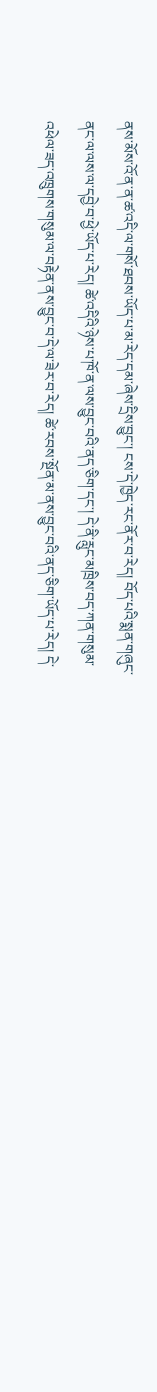ནས་མོས་འོ་ན་ན་ཚ་འདི་ལ་གསོ་ཐབས་ཡོད་པ་མ་རེད་དམ་ཞེས་དྲིས་བྱུང་། ངས་དེ་ཁྱེད་རང་ནོར་བ་རེད། བོད་པའི་སྨན་གཞུང་ནང་ལ་ལས་ལ་དབྱེ་བ་ཕྱེ་ཡོད་པ་རེད། ཚེ་འདིའི་ཉེས་པ་ཁོ་ན་ལས་བྱུང་བའི་ནད་ཅིག་དང་། དེ་ནི་རླུང་མཁྲིས་བད་ཀན་གསུམ་འཕེལ་ཟད་འཁྲུགས་གསུམ་ལ་བརྟེན་ནས་བྱུང་བ་དེ་ལ་ཟེར་བ་རེད། ཚེ་རབས་སྔོན་མ་ནས་བྱུང་བའི་ནད་ཅིག་ཡོད་པ་རེད། དེ་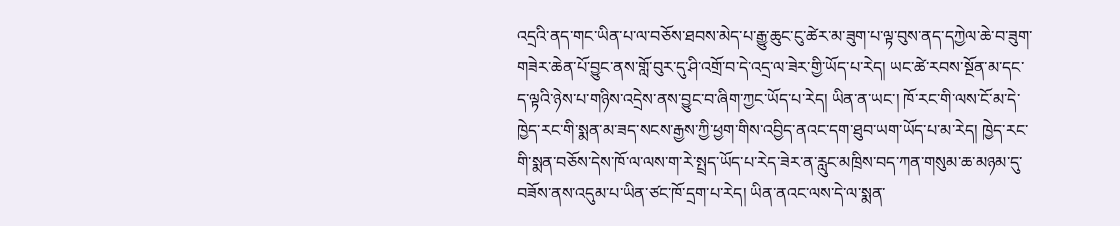འདྲའི་ནད་གང་ཡིན་པ་ལ་བཅོས་ཐབས་མེད་པ་རྒྱུ་ཆུང་ངུ་ཚེར་མ་ཟུག་པ་ལྟ་བུས་ནད་དཀྱེལ་ཆེ་བ་ཟུག་གཟེར་ཆེན་པོ་བྱུང་ནས་གློ་བུར་དུ་ཤི་འགྲོ་བ་དེ་འདྲ་ལ་ཟེར་གྱི་ཡོད་པ་རེད། ཡང་ཚེ་རབས་སྔོན་མ་དང་ད་ལྟའི་ཉེས་པ་གཉིས་འདྲེས་ནས་བྱུང་བ་ཞིག་ཀྱང་ཡོད་པ་རེད། ཡིན་ན་ཡང་། ཁོ་རང་གི་ལས་ངོ་མ་དེ་ཁྱེད་རང་གི་སྨན་མ་ཟད་སངས་རྒྱས་ཀྱི་ཕྱག་གིས་འབྱིད་ནའང་དག་ཐུབ་ཡག་ཡོད་པ་མ་རེད། ཁྱེད་རང་གི་སྨན་བཅོས་དེས་ཁོ་ལ་ལས་ག་རེ་སྤྲད་ཡོད་པ་རེད་ཟེར་ན་རླུང་མཁྲིས་བད་ཀན་གསུམ་ཆ་མཉམ་དུ་བཟོས་ནས་འདུམ་པ་ཡིན་ཙང་ཁོ་དྲག་པ་རེད། ཡིན་ནའང་ལས་དེ་ལ་སྨན་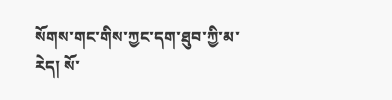སོགས་གང་གིས་ཀྱང་དག་ཐུབ་ཀྱི་མ་རེད། སོ་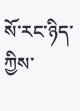སོ་རང་ཉིད་ཀྱིས་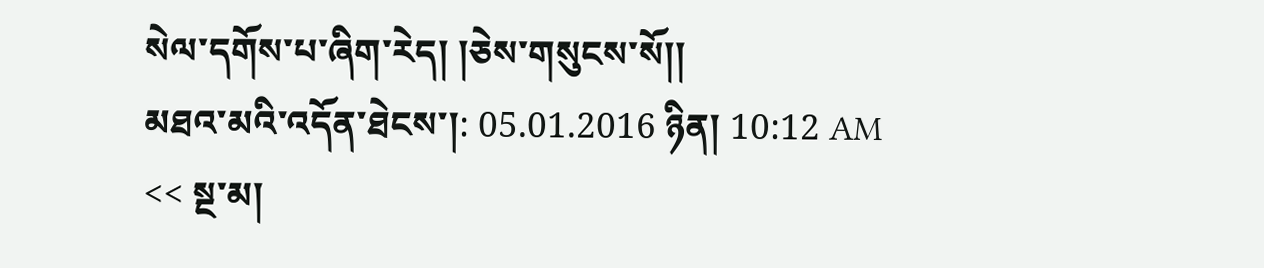སེལ་དགོས་པ་ཞིག་རེད། །ཅེས་གསུངས་སོ།།
མཐའ་མའི་འདོན་ཐེངས་།: 05.01.2016 ཉིན། 10:12 AM
<< སྔ་མ།